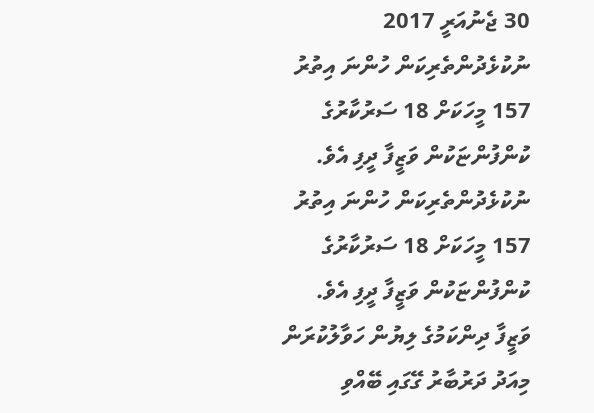30 ޖެނުއަރީ 2017
ނުކުޅެދުންތެރިކަން ހުންނަ އިތުރު 157 މީހަކަށް 18 ސަރުކާރުގެ ކުންފުންޏަކުން ވަޒީފާ ދީފި އެވެ.
ނުކުޅެދުންތެރިކަން ހުންނަ އިތުރު 157 މީހަކަށް 18 ސަރުކާރުގެ ކުންފުންޏަކުން ވަޒީފާ ދީފި އެވެ.
ވަޒީފާ ދިންކަމުގެ ލިޔުން ހަވާލުކުރަން މިއަދު ދަރުބާރު ގޭގައި ބޭއްވި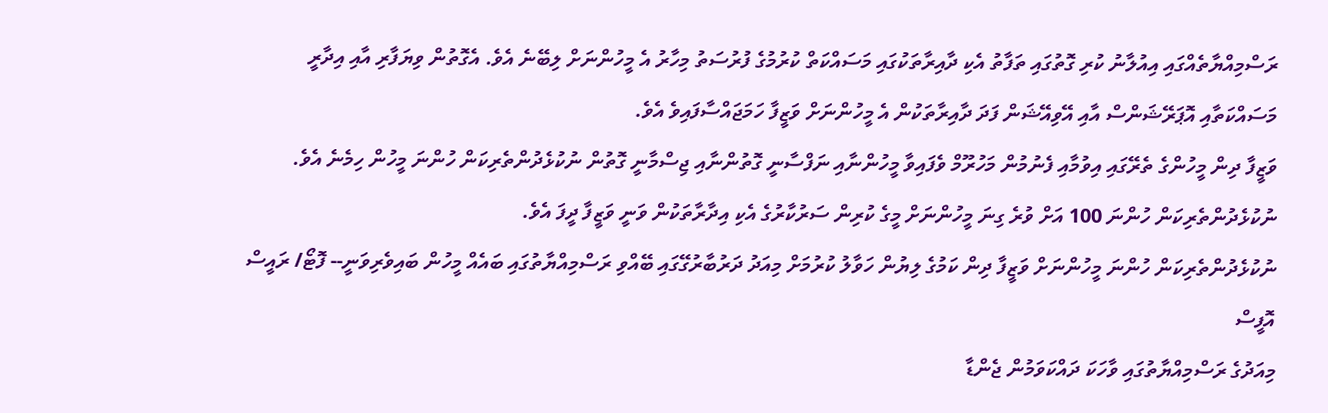ރަސްމިއްޔާތެއްގައި އިއުލާނު ކުރި ގޮތުގައި ތަފާތު އެކި ދާއިރާތަކުގައި މަސައްކަތް ކުރުމުގެ ފުރުސަތު މިހާރު އެ މީހުންނަށް ލިބޭނެ އެވެ. އެގޮތުން ވިޔަފާރި އާއި އިދާރީ މަސައްކަތާއި އޮޕަރޭޝަންސް އާއި އޭވިއޭޝަން ފަދަ ދާއިރާތަކުން އެ މީހުންނަށް ވަޒީފާ ހަމަޖައްސާފައިވެ އެވެ.
ވަޒީފާ ދިން މީހުންގެ ތެރޭގައި އިވުމާއި ފެނުމުން މަހުރޫމް ވެފައިވާ މީހުންނާއި ނަފްސާނީ ގޮތުންނާއި ޖިސްމާނީ ގޮތުން ނުކުޅެދުންތެރިކަން ހުންނަ މީހުން ހިމެނެ އެވެ.
ނުކުޅެދުންތެރިކަން ހުންނަ 100 އަށް ވުރެ ގިނަ މީހުންނަށް މީގެ ކުރިން ސަރުކާރުގެ އެކި އިދާރާތަކުން ވަނީ ވަޒީފާ ދީފަ އެވެ.
ނުކުޅެދުންތެރިކަން ހުންނަ މީހުންނަށް ވަޒީފާ ދިން ކަމުގެ ލިޔުން ހަވާލު ކުރުމަށް މިއަދު ދަރުބާރުގޭގައި ބޭއްވި ރަސްމިއްޔާތުގައި ބައެއް މީހުން ބައިވެރިވަނީ-- ފޮޓޯ/ ރައީސް އޮފީސް
މިއަދުގެ ރަސްމިއްޔާތުގައި ވާހަކަ ދައްކަވަމުން ޖެންޑާ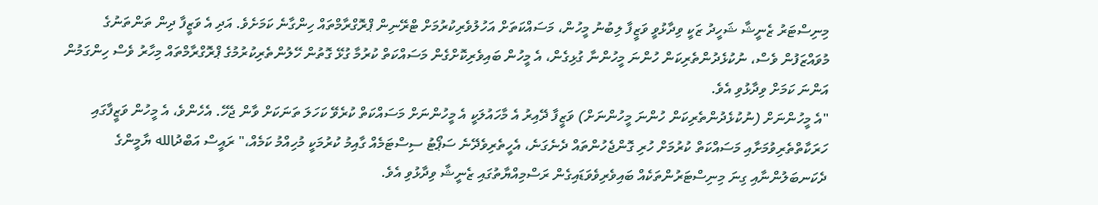މިނިސްޓަރު ޒެނީޝާ ޝަހީދު ޒަކީ ވިދާޅުވީ ވަޒީފާ ލިބުނު މީހުން، މަސައްކަތަށް އަހުލުވެރިކުރުމަށް ޓްރޭނިން ޕްރޮގްރާމްތައް ހިންގާނެ ކަމަށެވެ. އަދި އެ ވަޒީފާ ދިން ތަންތަނުގެ މުވައްޒަފުން ވެސް، ނުކުޅެދުންތެރިކަން ހުންނަ މީހުންނާ ގުޅިގެން، އެ މީހުން ބައިވެރިކޮށްގެން މަސައްކަތް ކުރުމާ ގުޅޭ ގޮތުން ހޭލުންތެރިކުރުމުގެ ޕްރޮގްރާމްތައް މިހާރު ވެސް ހިންގަމުން އަންނަ ކަމަށް ވިދާޅުވި އެވެ.
"އެ މީހުންނަށް (ނުކުޅެދުންތެރިކަން ހުންނަ މީހުންނަށް) ވަޒީފާ ދޭއިރު އެ މާހައުލަކީ އެ މީހުންނަށް މަސައްކަތް ކުރެވޭ ކަހަލަ ތަނަކަށް ވާން ޖެހޭ. އެހެންވެ، އެ މީހުން ވަޒީފާގައި ހަރަކާތްތެރިވުމަށާއި މަސައްކަތް ކުރުމަށް ހުރި ގޮންޖެހުންތައް ދެނެގަނެ، އެހީތެރިވެދޭނެ ސަޕޯޓު ސިސްޓަމެއް ގާއިމު ކުރުމަކީ މުހިއްމު ކަމެއް،" ރައީސް އަބްދުالله ޔާމީންގެ ދެކަނބަލުންނާއި ގިނަ މިނިސްޓަރުންތަކެއް ބައިވެރިވެވަޑައިގެން ރަސްމިއްޔާތުގައި ޒެނީޝާ ވިދާޅުވި އެވެ.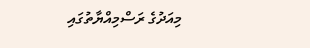މިއަދުގެ ރަސްމިއްޔާތުގައި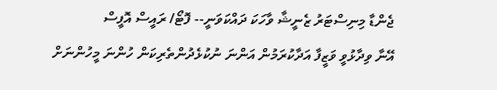ޖެންޑާ މިނިސްޓަރު ޒެނީޝާ ވާހަކަ ދައްކަވަނީ-- ފޮޓޯ/ ރައީސް އޮފީސް
އޭނާ ވިދާޅުވީ ވަޒީފާ އަދާކުރަމުން އަންނަ ނުކުޅެދުންތެރިކަން ހުންނަ މީހުންނަށް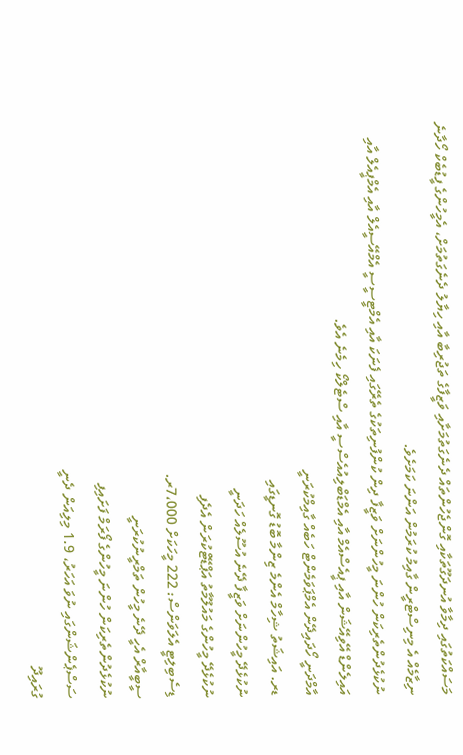މަސައްކަތުގައި ދިމާވާ އުނދަގޫތަކާއި ގޮންޖެހުންތައް ދެނެގަތުމަށާއި ވަޒީފާގެ ތަޖުރިބާ އާއި ހިޔާލު ދެނެގަތުމަށް، އެމީހުންގެ ފީޑުބެކް ހޯދާނެ ނިޒާމެއް އެ މިނިސްޓްރީން ގާއިމު ކުރަމުން އަންނަ ކަމަށެވެ.
ނުކުޅެދުންތެރިކަން ހުންނަ މީހުންނަށް ވަޒީފާ ދިން ކުންފުނިތަކުގެ ތެރޭގައި ފެނަކަ އާއި އެމްޓީސީސީ އެމްއޭސީއެލް އާއި އެމްޕީއެލް އާއި އައިލެންޑް އޭވިއޭޝަން އާއި ޕީއެސްއެމް އާއި އެމްޑަބްލިއުއެސްސީ އާއި ސްޓެލްކޯ ހިމެނެ އެވެ.
އާމްދަނީ ހޯދައިދޭން އެމްޕަވަމެންޓް ހަބެއް ގާއިމްކުރަނީ
ޑރ. އައިޝަތު ޝިހާމް އެންމެ ޒިންމާ ބޮޑު ގޮނޑީގައި
ނުކުޅެދޭ މީހުންނަށް ވަޒީފާ ދޭނެ އުސޫލެއް ހަދަނީ
ނުކުޅެދޭ މީހުންގެ މައުލޫމާތު އަޕްޑޭޓްކުރަން އެދެފި
ޑިސެބިލިޓީ އެލަވަންސް: 222 މީހަކަށް 7،000ރ.
ސީބީއާރް އެހީ ދޭނެ މީހުން ތަމްރީނުކުރަނީ
ނުކުޅެދުންތެރިކަން ހުންނަ މީހުންގެ ފޯރަމް ފަށައިފި
ސަސްޕެންޝަންގައި ނުވަ އަހަރު، 1.9 މިލިއަން ދެނީ
ގުރައިދޫ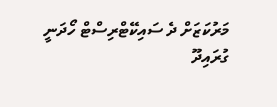މަރުކަޒަށް ދެ ސައިކޭޓްރިސްޓް ހޯދަނީ
ގުރައިދޫ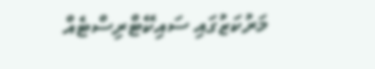މަރުކަޒުގައި ސައިކޭޓްރިސްޓެއް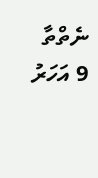ނެތްތާ 9 އަހަރު